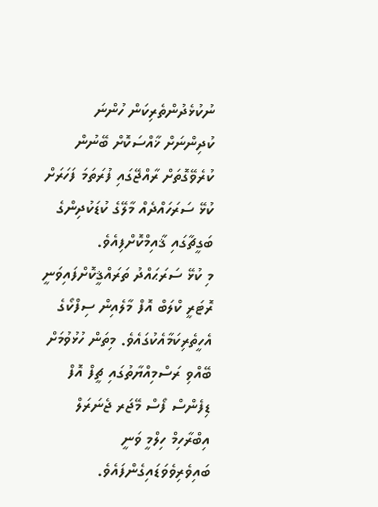ނުކުޅެދުންތެރިކަން ހުންނަ ކުދިންނަށް ޚާއްސަކޮށް ބޭނުން ކުރެވޭގޮތަށް ރާއްޖޭގައި ފުރަތަމަ ފަހަރަށް ކުޅޭ ސަރަހައްދެއް މާލޭގެ ކުޑަކުދިންގެ ބަގީޗާގައި ޤާއިމްކޮށްފިއެވެ.
މި ކުޅޭ ސަރަޙައްދު ތަރައްޤީކޮށްފައިވަނީ ރޮޓަރީ ކްލަބް އޮފް މާލެއިން ސިފްކޯގެ އެހީތެރިކަމާއެކުގައެވެ. މިތަން ހުޅުވުމަށް ބޭއްވި ރަސްމިއްޔާތުގައި ޗީފް އޮފް ޑިފެންސް ފޯސް މޭޖަރ ޖެނަރަލް އިބްރާހިމް ހިލްމީ ވަނީ ބައިވެރިވެވަޑައިގެންފައެވެ.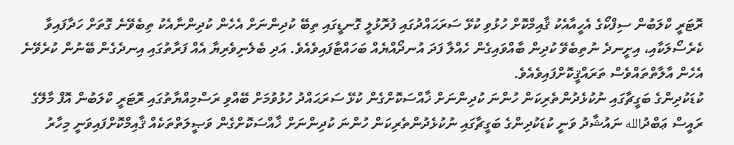ރޮޓަރީ ކްލަބުން ސިފްކޯގެ އެހީއާއެކު ޤާއިމްކޮށް ހުޅުވި ކުޅޭ ސަރަޙައްދުގައި ފުރޮޅުލީ ގޮނޑީގައި ތިބޭ ކުދިންނަށް އެހެން ކުދިންނާއެކު ތިބެވޭނެ ގޮތަށް ހަދާފައިވާ ކެރެސޯލަކާއި، އިށީނދެ ނުތިބެވޭ ކުދިން ބާއްވައިގެން ހެއްލާ ފަދަ އުނދޯއްޔެއް ބަހައްޓާފައިވެއެވެ. އަދި ބެލެނިވެރިޔާ އެއް ފަރާތުގައި އިނދެގެން ބޭނުން ކުރެވޭނެ އެހެން އާލާތްތައްވެސް ތަރައްޤީކޮށްފައިވެއެވެ.
ކުޑަކުދިންގެ ބަގީޗާގައި ނުކުޅެދުންތެރިކަން ހުންނަ ކުދިންނަށް ޚާއްސަކޮށްގެން ކުޅޭ ސަރަޙައްދު ހުޅުވުމަށް ބޭއްވި ރަސްމިއްޔާތުގައި ރޮޓަރީ ކްލަބުން އޮފް މާލޭގެ ރައީސް ޢަބްދުالله ނައުޝާދު ވަނީ ކުޑަކުދިންގެ ބަގީޗާގައި ނުކުޅެދުންތެރިކަން ހުންނަ ކުދިންނަށް ޚާއްސަކޮށްގެން ވަޞީލަތްތަކެއް ޤާއިމްކޮށްފައިވަނީ މިހާރު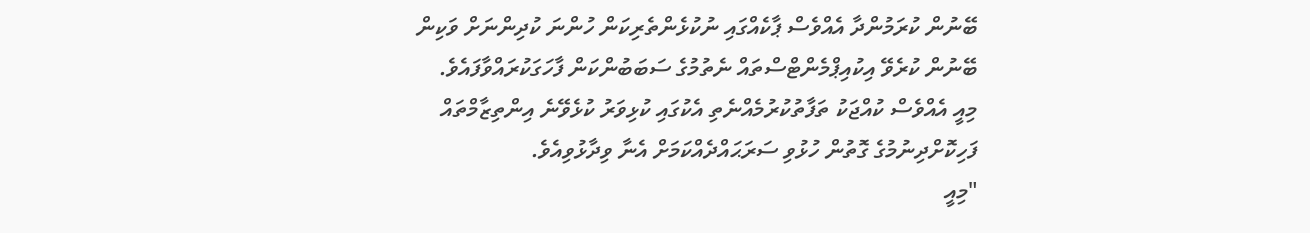ބޭނުން ކުރަމުންދާ އެއްވެސް ޕާކެއްގައި ނުކުޅެންތެރިކަން ހުންނަ ކުދިންނަށް ވަކިން ބޭނުން ކުރެވޭ އިކުއިޕްމެންޓްސްތައް ނެތުމުގެ ސަބަބުންކަން ފާހަގަކުރައްވާފައެވެ.
މިއީ އެއްވެސް ކުއްޖަކު ތަފާތުކުރުމެއްނެތި އެކުގައި ކުޅިވަރު ކުޅެވޭނެ އިންތިޒާމްތައް ފަހިކޮށްދިނުމުގެ ގޮތުން ހުޅުވި ސަރަޙައްދެއްކަމަށް އެނާ ވިދާޅުވިއެވެ.
"މިއީ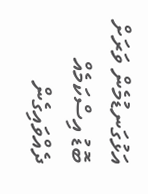އަޅުގަނޑުމެން ވަރަށް ބޮޑު އިސްކަމެއް ދެއްވައިގެން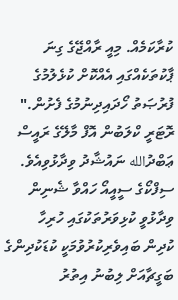ކުރާކަމެއް. މިއީ ރާއްޖޭގެ ގިނަ ޕާކުތަކެއްގައި އެއްކޮށް ކުޅެލުމުގެ ފުރުޞަތު ހޯދައިދިނުމުގެ ފެށުން." ރޮޓަރީ ކްލަބުން އޮފް މާލޭގެ ރައީސް ޢަބްދުالله ނައުޝާދު ވިދާޅުވިއެވެ.
ސިފްކޯގެ ސީއީއޯ ހައްވާ ޝެނިން ވިދާޅުވީ ކުޅިވަރުތަކުގައި ހުރިހާ ކުދިން ބައިވެރިކުރުވުމަކީ ކުޑަކުދިންގެ ބަގީޗާއަށް ލިބުނު އިތުރު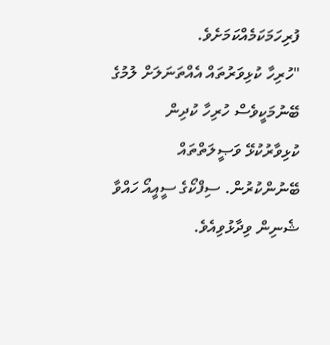ފުރިހަމަކަމެއްކަމަށެވެ.
"ހުރިހާ ކުޅިވަރުތައް އެއްތަނަލަށް ލުމުގެ ބޭނުމަކީވެސް ހުރިހާ ކުދިން ކުޅިވާރުކުޅޭ ވަޞީލަތްތައް ބޭނުންކުރުން. ސިފްކޯގެ ސީއީއޯ ހައްވާ ޝެނިން ވިދާޅުވިއެވެ.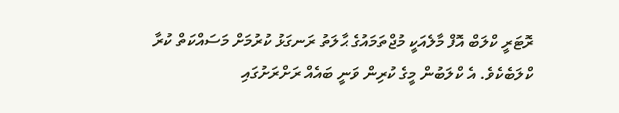ރޮޓަރީ ކްލަބް އޮފް މާލެއަކީ މުޖްތަމައުގެ ޙާލަތު ރަނގަޅު ކުރުމަށް މަސައްކަތް ކުރާ ކްލަބެކެވެ. އެ ކްލަބުން މީގެ ކުރިން ވަނީ ބައެއް ރަށްރަށުގައި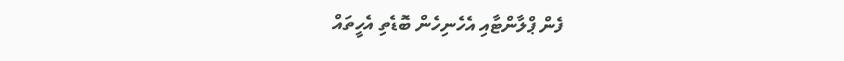ފެން ޕްލާންޓާއި އެހެނިހެން ބޮޑެތި އެހީތައް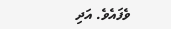ވެފައެވެ. އަދި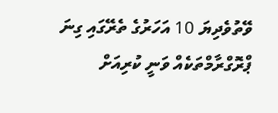ވޭތުވެދިޔަ 10 އަހަރުގެ ތެރޭގައި ގިނަ ޕްރޮގްރާމްތަކެއް ވަނީ ކުރިއަށް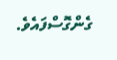ގެންގޮސްފައެވެ.